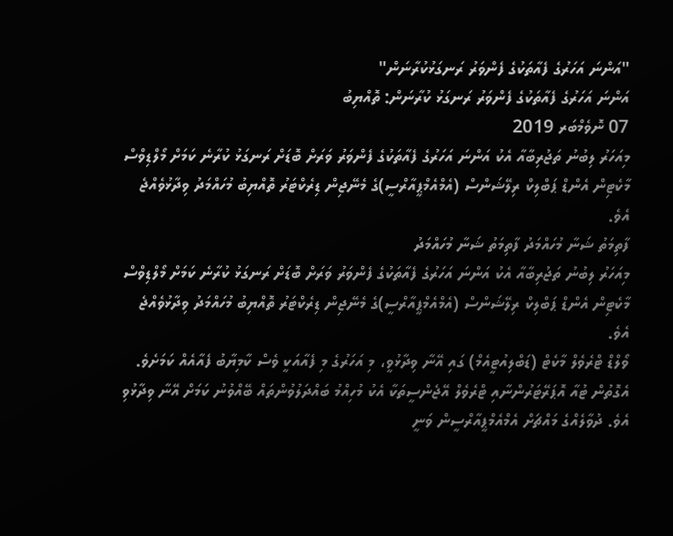"އަންނަ އަހަރުގެ ފެއާތަކުގެ ފެންވަރު ރަނގަޅުކުރާނަން"
އަންނަ އަހަރުގެ ފެއާތަކުގެ ފެންވަރު ރަނގަޅު ކުރާނަން: ތޮއްޔިބު
07 ނޮވެމްބަރ 2019
މިއަހަރު ލިބުނު ތަޖުރިބާއާ އެކު އަންނަ އަހަރުގެ ފެއާތަކުގެ ފެންވަރު ވަރަށް ބޮޑަށް ރަނގަޅު ކުރާނެ ކަމަށް މޯލްޑިވްސް މާކެޓިން އެންޑް ޕަބްލިކް ރިލޭޝަންސް (އެމްއެމްޕީއާރްސީ)ގެ މެނޭޖިން ޑިރެކްޓަރު ތޮއްޔިބު މުހައްމަދު ވިދާޅުވެއްޖެ އެވެ.
ފާތިމަތު ޝަނާ މުހައްމަދު ފާތިމަތު ޝަނާ މުހައްމަދު
މިއަހަރު ލިބުނު ތަޖުރިބާއާ އެކު އަންނަ އަހަރުގެ ފެއާތަކުގެ ފެންވަރު ވަރަށް ބޮޑަށް ރަނގަޅު ކުރާނެ ކަމަށް މޯލްޑިވްސް މާކެޓިން އެންޑް ޕަބްލިކް ރިލޭޝަންސް (އެމްއެމްޕީއާރްސީ)ގެ މެނޭޖިން ޑިރެކްޓަރު ތޮއްޔިބު މުހައްމަދު ވިދާޅުވެއްޖެ އެވެ.
ވޯލްޑް ޓްރެވެލް މާކެޓް (ޑަބްލިއުޓީއެމް) ގައި އޭނާ ވިދާޅުވީ، މި އަހަރުގެ މި ފެއާއަކީ ވެސް ކާމިޔާބު ފެއާއެއް ކަމަށެވެ. އެގޮތުން ޓުއާ އޮޕަރޭޓަރުންނާއި ޓްރެވެލް އޭޖެންސީތަކާ އެކު މުހިއްމު ބައްދަލުވުންތައް ބޭއްވުނު ކަމަށް އޭނާ ވިދާޅުވި އެވެ. ދުވާލެއްގެ މައްޗަށް އެމްއެމްޕީއާރްސީން ވަނީ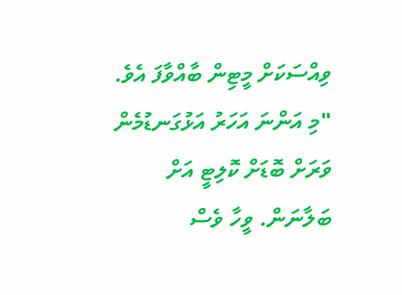ވިއްސަކަށް މީޓިން ބާއްވާފަ އެވެ.
"މި އަންނަ އަހަރު އަޅުގަނޑުމެން ވަރަށް ބޮޑަށް ކޮލިޓީ އަށް ބަލާނަން. ވީހާ ވެސް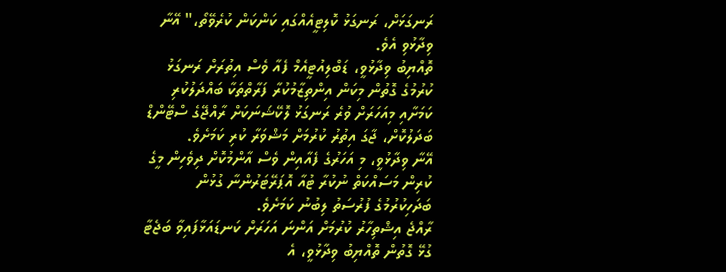ރަނގަޅަށް، ރަނގަޅު ކޮލިޓީއެއްގައި ކަންކަން ކުރެވޭތޯ،" އޭނާ ވިދާޅުވި އެވެ.
ތޮއްޔިބު ވިދާޅުވީ، ޑަބްލިއުޓީއެމް ފެއާ ވެސް އިތުރަށް ރަނގަޅު ކުރުމުގެ ގޮތުން މިކަން އިންތިޒާމުކުރާ ފަރާތްތަކާ ބައްދަލުކުރި ކަމަށާއި މިއަހަރަށް ވުރެ ރަނގަޅު ލޮކޭޝަނަކަށް ރާއްޖޭގެ ސްޓޭންޑް ބަދަލުކޮށް، ޖާގަ އިތުރު ކުރުމަށް މަޝްވަރާ ކުރި ކަމަށެވެ.
އޭނާ ވިދާޅުވީ، މި އަހަރުގެ ފެއާއިން ވެސް އާންމުކޮށް ދިވެހިން މީގެ ކުރިން މަސައްކަތް ނުކުރާ ޓުއާ އޮޕަރޭޓަރުންނާ ގުޅުން ބަދަހިކުރުމުގެ ފުރުސަތު ލިބުނު ކަމަށެވެ.
ރާއްޖެ އިޝްތިހާރު ކުރުމަށް އަންނަ އަހަރަށް ކަނޑައަޅާފައިވާ ބަޖެޓާ ގުޅޭ ގޮތުން ތޮއްޔިބު ވިދާޅުވީ، އެ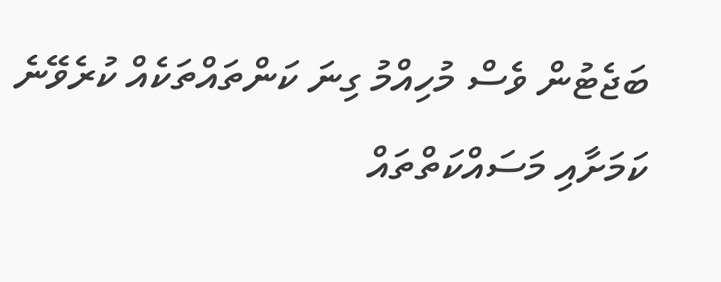ބަޖެޓުން ވެސް މުހިއްމު ގިނަ ކަންތައްތަކެއް ކުރެވޭނެ ކަމަށާއި މަސައްކަތްތައް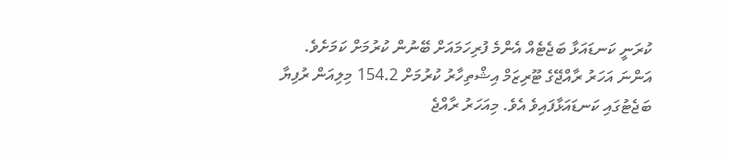ކުރަނީ ކަނޑައަޅާ ބަޖެޓެއް އެންމެ ފުރިހަމައަށް ބޭނުން ކުރުމަށް ކަމަށެވެ.
އަންނަ އަހަރު ރާއްޖޭގެ ޓޫރިޒަމް އިޝްތިހާރު ކުރުމަށް 154.2 މިލިއަން ރުފިޔާ ބަޖެޓުގައި ކަނޑައަޅާފައިވެ އެވެ. މިއަހަރު ރާއްޖެ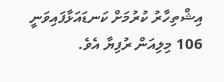އިޝްތިހާރު ކުރުމަށް ކަނޑައަޅާފައިވަނީ 106 މިލިއަން ރުފިޔާ އެވެ.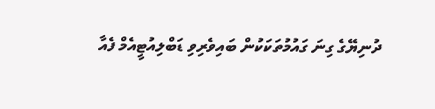ދުނިޔޭގެ ގިނަ ގައުމުތަކަކުން ބައިވެރިވި ޑަބްލިއުޓީއެމް ފެއާ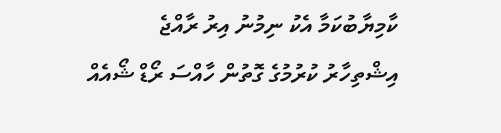ކާމިޔާބުކަމާ އެކު ނިމުނު އިރު ރާއްޖެ އިޝްތިހާރު ކުރުމުގެ ގޮތުން ހާއްސަ ރޯޑް ޝޯއެއް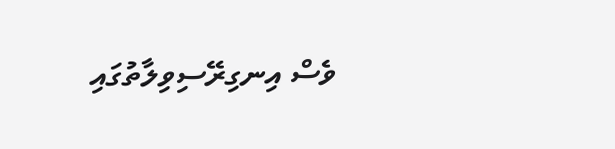ވެސް އިނގިރޭސިވިލާތުގައި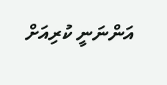އަންނަނީ ކުރިއަށް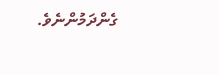ގެންދަމުންނެވެ.